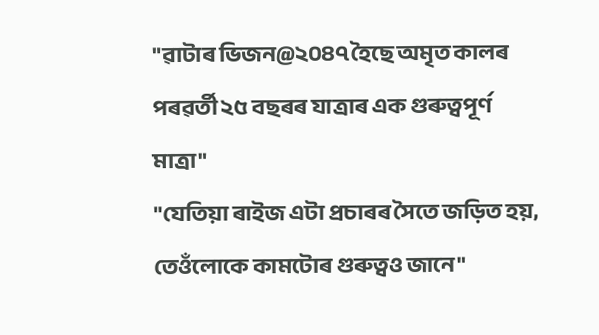"ৱাটাৰ ভিজন@২০৪৭ হৈছে অমৃত কালৰ পৰৱৰ্তী ২৫ বছৰৰ যাত্ৰাৰ এক গুৰুত্বপূৰ্ণ মাত্ৰা"
"যেতিয়া ৰাইজ এটা প্ৰচাৰৰ সৈতে জড়িত হয়, তেওঁলোকে কামটোৰ গুৰুত্বও জানে"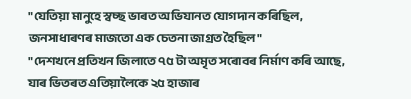"যেতিয়া মানুহে স্বচ্ছ ভাৰত অভিযানত যোগদান কৰিছিল, জনসাধাৰণৰ মাজতো এক চেতনা জাগ্ৰত হৈছিল"
"দেশখনে প্ৰতিখন জিলাতে ৭৫ টা অমৃত সৰোবৰ নিৰ্মাণ কৰি আছে, যাৰ ভিতৰত এতিয়ালৈকে ২৫ হাজাৰ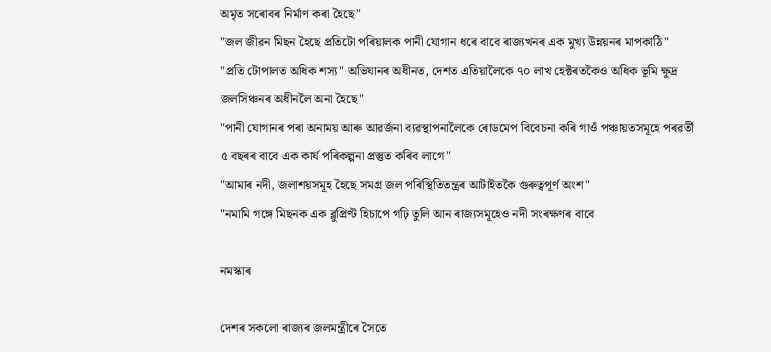অমৃত সৰোবৰ নিৰ্মাণ কৰা হৈছে"
"জল জীৱন মিছন হৈছে প্ৰতিটো পৰিয়ালক পানী যোগান ধৰে বাবে ৰাজ্যখনৰ এক মুখ্য উন্নয়নৰ মাপকাঠি"
"প্ৰতি টোপালত অধিক শস্য" অভিযানৰ অধীনত, দেশত এতিয়ালৈকে ৭০ লাখ হেক্টৰতকৈও অধিক ভূমি ক্ষুদ্ৰ জলসিঞ্চনৰ অধীনলৈ অনা হৈছে"
"পানী যোগানৰ পৰা অনাময় আৰু আৱৰ্জনা ব্যৱস্থাপনালৈকে ৰোডমেপ বিবেচনা কৰি গাওঁ পঞ্চায়তসমূহে পৰৱৰ্তী ৫ বছৰৰ বাবে এক কাৰ্য পৰিকল্পনা প্ৰস্তুত কৰিব লাগে"
"আমাৰ নদী, জলাশয়সমূহ হৈছে সমগ্ৰ জল পৰিস্থিতিতন্ত্ৰৰ আটাইতকৈ গুৰুত্বপূৰ্ণ অংশ"
"নমামি গঙ্গে মিছনক এক ব্লুপ্ৰিণ্ট হিচাপে গঢ়ি তুলি আন ৰাজ্যসমূহেও নদী সংৰক্ষণৰ বাবে

নমস্কাৰ

দেশৰ সকলো ৰাজ্যৰ জলমন্ত্ৰীৰে সৈতে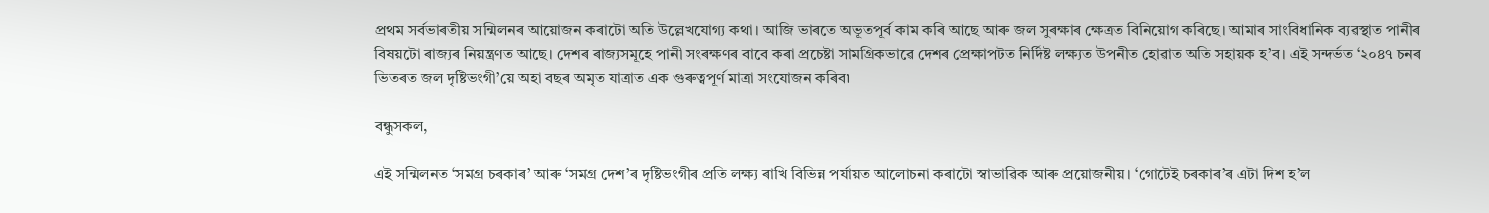প্ৰথম সৰ্বভাৰতীয় সন্মিলনৰ আয়োজন কৰাটো অতি উল্লেখযোগ্য কথা। আজি ভাৰতে অভূতপূৰ্ব কাম কৰি আছে আৰু জল সুৰক্ষাৰ ক্ষেত্ৰত বিনিয়োগ কৰিছে। আমাৰ সাংবিধানিক ব্যৱস্থাত পানীৰ বিষয়টো ৰাজ্যৰ নিয়ন্ত্ৰণত আছে। দেশৰ ৰাজ্যসমূহে পানী সংৰক্ষণৰ বাবে কৰা প্ৰচেষ্টা সামগ্ৰিকভাৱে দেশৰ প্ৰেক্ষাপটত নিৰ্দিষ্ট লক্ষ্যত উপনীত হোৱাত অতি সহায়ক হ’ব। এই সন্দৰ্ভত ‘২০৪৭ চনৰ ভিতৰত জল দৃষ্টিভংগী’য়ে অহা বছৰ অমৃত যাত্ৰাত এক গুৰুত্বপূৰ্ণ মাত্ৰা সংযোজন কৰিব৷

বন্ধুসকল,

এই সন্মিলনত ‘সমগ্ৰ চৰকাৰ’ আৰু ‘সমগ্ৰ দেশ’ৰ দৃষ্টিভংগীৰ প্ৰতি লক্ষ্য ৰাখি বিভিন্ন পৰ্যায়ত আলোচনা কৰাটো স্বাভাৱিক আৰু প্ৰয়োজনীয়। ‘গোটেই চৰকাৰ’ৰ এটা দিশ হ’ল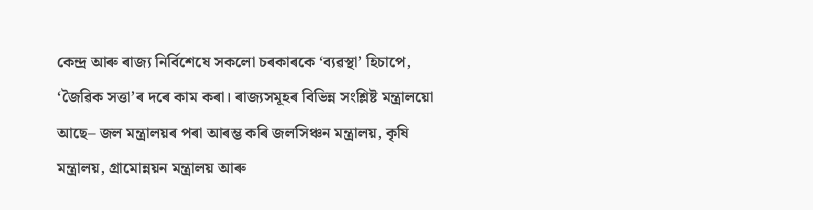কেন্দ্ৰ আৰু ৰাজ্য নিৰ্বিশেষে সকলো চৰকাৰকে ‘ব্যৱস্থা’ হিচাপে, ‘জৈৱিক সত্তা’ৰ দৰে কাম কৰা। ৰাজ্যসমূহৰ বিভিন্ন সংশ্লিষ্ট মন্ত্ৰালয়ো আছে– জল মন্ত্ৰালয়ৰ পৰা আৰম্ভ কৰি জলসিঞ্চন মন্ত্ৰালয়, কৃষি মন্ত্ৰালয়, গ্ৰামোন্নয়ন মন্ত্ৰালয় আৰু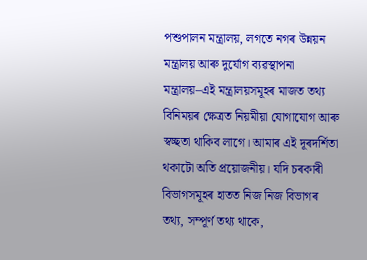পশুপালন মন্ত্ৰালয়, লগতে নগৰ উন্নয়ন মন্ত্ৰালয় আৰু দুৰ্যোগ ব্যৱস্থাপনা মন্ত্ৰালয়–এই মন্ত্ৰালয়সমূহৰ মাজত তথ্য বিনিময়ৰ ক্ষেত্ৰত নিয়মীয়া যোগাযোগ আৰু স্বচ্ছতা থাকিব লাগে। আমাৰ এই দূৰদৰ্শিতা থকাটো অতি প্ৰয়োজনীয়। যদি চৰকাৰী বিভাগসমূহৰ হাতত নিজ নিজ বিভাগৰ তথ্য, সম্পূৰ্ণ তথ্য থাকে,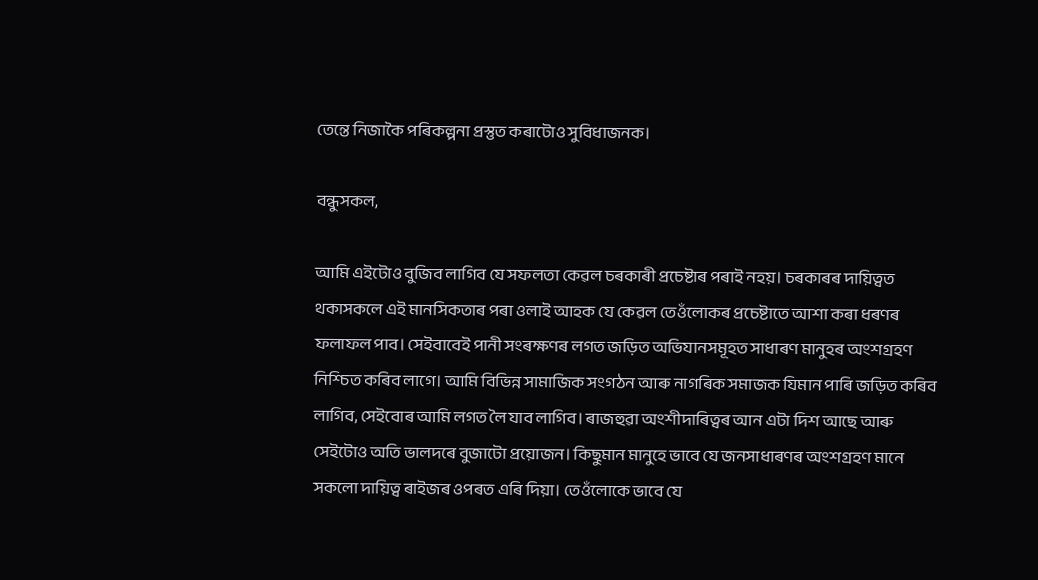তেন্তে নিজাকৈ পৰিকল্পনা প্ৰস্তুত কৰাটোও সুবিধাজনক।

বন্ধুসকল,

আমি এইটোও বুজিব লাগিব যে সফলতা কেৱল চৰকাৰী প্ৰচেষ্টাৰ পৰাই নহয়। চৰকাৰৰ দায়িত্বত থকাসকলে এই মানসিকতাৰ পৰা ওলাই আহক যে কেৱল তেওঁলোকৰ প্ৰচেষ্টাতে আশা কৰা ধৰণৰ ফলাফল পাব। সেইবাবেই পানী সংৰক্ষণৰ লগত জড়িত অভিযানসমূহত সাধাৰণ মানুহৰ অংশগ্ৰহণ নিশ্চিত কৰিব লাগে। আমি বিভিন্ন সামাজিক সংগঠন আৰু নাগৰিক সমাজক যিমান পাৰি জড়িত কৰিব লাগিব, সেইবোৰ আমি লগত লৈ যাব লাগিব। ৰাজহুৱা অংশীদাৰিত্বৰ আন এটা দিশ আছে আৰু সেইটোও অতি ভালদৰে বুজাটো প্ৰয়োজন। কিছুমান মানুহে ভাবে যে জনসাধাৰণৰ অংশগ্ৰহণ মানে সকলো দায়িত্ব ৰাইজৰ ওপৰত এৰি দিয়া। তেওঁলোকে ভাবে যে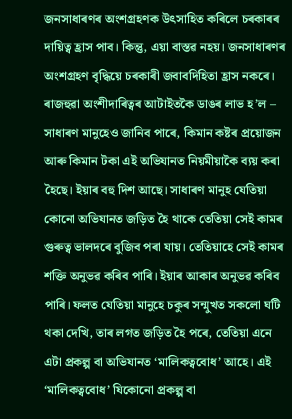জনসাধাৰণৰ অংশগ্ৰহণক উৎসাহিত কৰিলে চৰকাৰৰ দায়িত্ব হ্ৰাস পাব। কিন্তু, এয়া বাস্তৱ নহয়। জনসাধাৰণৰ অংশগ্ৰহণ বৃদ্ধিয়ে চৰকাৰী জবাবদিহিতা হ্ৰাস নকৰে। ৰাজহুৱা অংশীদাৰিত্বৰ আটাইতকৈ ডাঙৰ লাভ হ’ল – সাধাৰণ মানুহেও জানিব পাৰে, কিমান কষ্টৰ প্ৰয়োজন আৰু কিমান টকা এই অভিযানত নিয়মীয়াকৈ ব্যয় কৰা হৈছে। ইয়াৰ বহু দিশ আছে। সাধাৰণ মানুহ যেতিয়া কোনো অভিযানত জড়িত হৈ থাকে তেতিয়া সেই কামৰ গুৰুত্ব ভালদৰে বুজিব পৰা যায়। তেতিয়াহে সেই কামৰ শক্তি অনুভৱ কৰিব পাৰি। ইয়াৰ আকাৰ অনুভৱ কৰিব পাৰি। ফলত যেতিয়া মানুহে চকুৰ সন্মুখত সকলো ঘটি থকা দেখি, তাৰ লগত জড়িত হৈ পৰে, তেতিয়া এনে এটা প্ৰকল্প বা অভিযানত ‘মালিকত্ববোধ’ আহে। এই ‘মালিকত্ববোধ’ যিকোনো প্ৰকল্প বা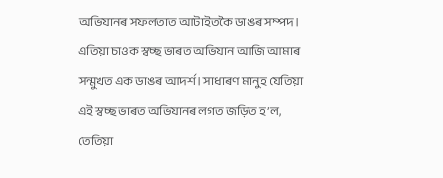অভিযানৰ সফলতাত আটাইতকৈ ডাঙৰ সম্পদ। এতিয়া চাওক স্বচ্ছ ভাৰত অভিযান আজি আমাৰ সন্মুখত এক ডাঙৰ আদৰ্শ। সাধাৰণ মানুহ যেতিয়া এই স্বচ্ছ ভাৰত অভিযানৰ লগত জড়িত হ’ল, তেতিয়া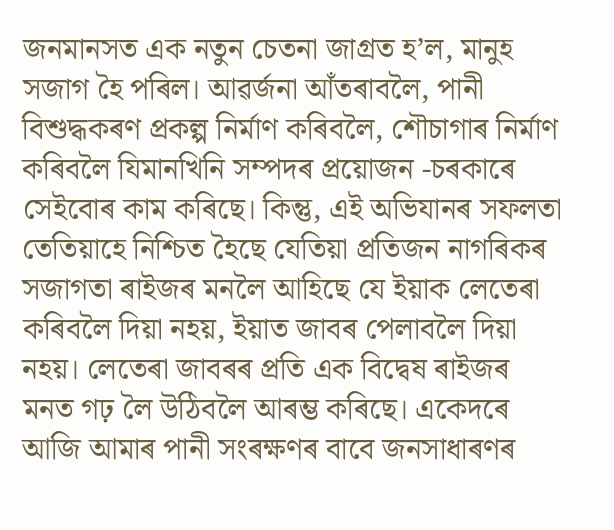জনমানসত এক নতুন চেতনা জাগ্ৰত হ’ল, মানুহ সজাগ হৈ পৰিল। আৱৰ্জনা আঁতৰাবলৈ, পানী বিশুদ্ধকৰণ প্ৰকল্প নিৰ্মাণ কৰিবলৈ, শৌচাগাৰ নিৰ্মাণ কৰিবলৈ যিমানখিনি সম্পদৰ প্ৰয়োজন -চৰকাৰে সেইবোৰ কাম কৰিছে। কিন্তু, এই অভিযানৰ সফলতা তেতিয়াহে নিশ্চিত হৈছে যেতিয়া প্ৰতিজন নাগৰিকৰ সজাগতা ৰাইজৰ মনলৈ আহিছে যে ইয়াক লেতেৰা কৰিবলৈ দিয়া নহয়, ইয়াত জাবৰ পেলাবলৈ দিয়া নহয়। লেতেৰা জাবৰৰ প্ৰতি এক বিদ্বেষ ৰাইজৰ মনত গঢ় লৈ উঠিবলৈ আৰম্ভ কৰিছে। একেদৰে আজি আমাৰ পানী সংৰক্ষণৰ বাবে জনসাধাৰণৰ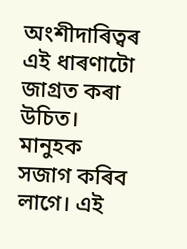অংশীদাৰিত্বৰ এই ধাৰণাটো জাগ্ৰত কৰা উচিত। মানুহক সজাগ কৰিব লাগে। এই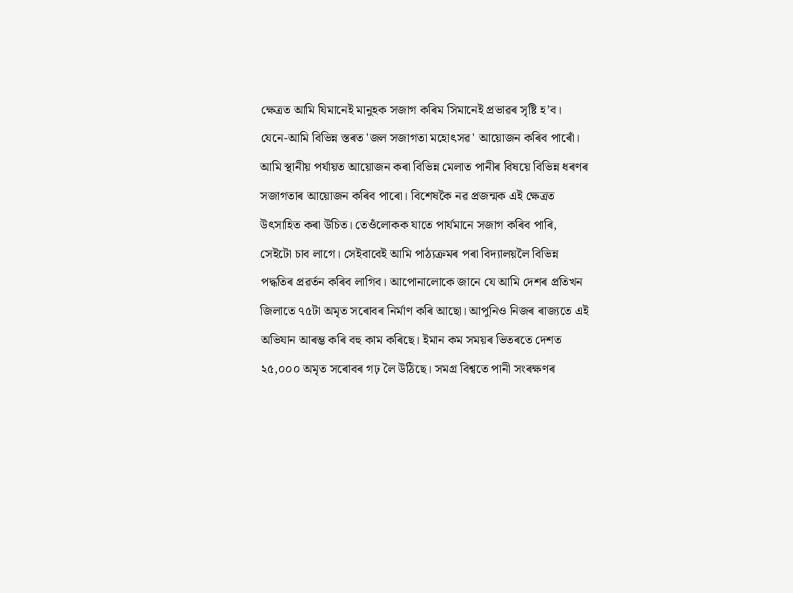ক্ষেত্ৰত আমি যিমানেই মানুহক সজাগ কৰিম সিমানেই প্ৰভাৱৰ সৃষ্টি হ’ব। যেনে-আমি বিভিন্ন স্তৰত 'জল সজাগতা মহোৎসৱ' আয়োজন কৰিব পাৰোঁ। আমি স্থানীয় পৰ্যায়ত আয়োজন কৰা বিভিন্ন মেলাত পানীৰ বিষয়ে বিভিন্ন ধৰণৰ সজাগতাৰ আয়োজন কৰিব পাৰো। বিশেষকৈ নৱ প্ৰজন্মক এই ক্ষেত্ৰত উৎসাহিত কৰা উচিত। তেওঁলোকক যাতে পাৰ্যমানে সজাগ কৰিব পাৰি, সেইটো চাব লাগে। সেইবাবেই আমি পাঠ্যক্ৰমৰ পৰা বিদ্যালয়লৈ বিভিন্ন পদ্ধতিৰ প্ৰৱৰ্তন কৰিব লাগিব। আপোনালোকে জানে যে আমি দেশৰ প্ৰতিখন জিলাতে ৭৫টা অমৃত সৰোবৰ নিৰ্মাণ কৰি আছো। আপুনিও নিজৰ ৰাজ্যতে এই অভিযান আৰম্ভ কৰি বহু কাম কৰিছে। ইমান কম সময়ৰ ভিতৰতে দেশত ২৫,০০০ অমৃত সৰোবৰ গঢ় লৈ উঠিছে। সমগ্ৰ বিশ্বতে পানী সংৰক্ষণৰ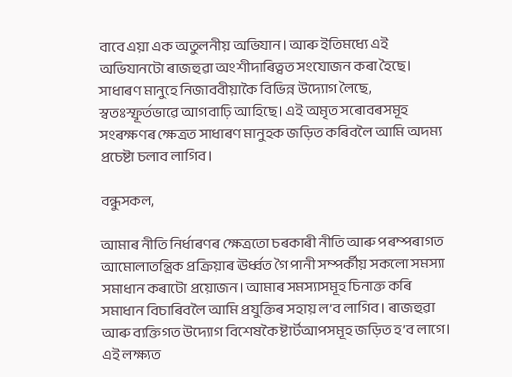বাবে এয়া এক অতুলনীয় অভিযান। আৰু ইতিমধ্যে এই অভিযানটো ৰাজহুৱা অংশীদাৰিত্বত সংযোজন কৰা হৈছে। সাধাৰণ মানুহে নিজাববীয়াকৈ বিভিন্ন উদ্যোগ লৈছে, স্বতঃস্ফূৰ্তভাৱে আগবাঢ়ি আহিছে। এই অমৃত সৰোবৰসমূহ সংৰক্ষণৰ ক্ষেত্ৰত সাধাৰণ মানুহক জড়িত কৰিবলৈ আমি অদম্য প্ৰচেষ্টা চলাব লাগিব।

বন্ধুসকল,

আমাৰ নীতি নিৰ্ধাৰণৰ ক্ষেত্ৰতো চৰকাৰী নীতি আৰু পৰম্পৰাগত আমোলাতন্ত্ৰিক প্ৰক্ৰিয়াৰ ঊৰ্ধ্বত গৈ পানী সম্পৰ্কীয় সকলো সমস্যা সমাধান কৰাটো প্ৰয়োজন। আমাৰ সমস্যাসমূহ চিনাক্ত কৰি সমাধান বিচাৰিবলৈ আমি প্ৰযুক্তিৰ সহায় ল’ব লাগিব। ৰাজহুৱা আৰু ব্যক্তিগত উদ্যোগ বিশেষকৈ ষ্টাৰ্টআপসমূহ জড়িত হ’ব লাগে। এই লক্ষ্যত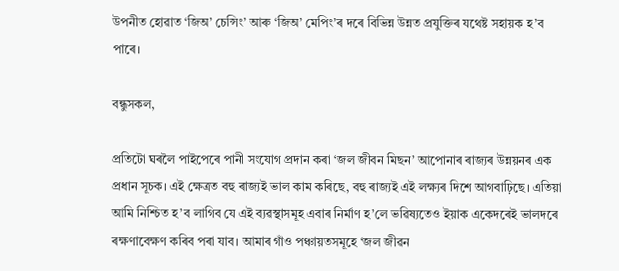উপনীত হোৱাত ‘জিঅ’ চেন্সিং’ আৰু ‘জিঅ’ মেপিং’ৰ দৰে বিভিন্ন উন্নত প্ৰযুক্তিৰ যথেষ্ট সহায়ক হ’ব পাৰে।

বন্ধুসকল,

প্ৰতিটো ঘৰলৈ পাইপেৰে পানী সংযোগ প্ৰদান কৰা ‘জল জীবন মিছন’ আপোনাৰ ৰাজ্যৰ উন্নয়নৰ এক প্ৰধান সূচক। এই ক্ষেত্ৰত বহু ৰাজ্যই ভাল কাম কৰিছে, বহু ৰাজ্যই এই লক্ষ্যৰ দিশে আগবাঢ়িছে। এতিয়া আমি নিশ্চিত হ’ব লাগিব যে এই ব্যৱস্থাসমূহ এবাৰ নিৰ্মাণ হ’লে ভৱিষ্যতেও ইয়াক একেদৰেই ভালদৰে ৰক্ষণাবেক্ষণ কৰিব পৰা যাব। আমাৰ গাঁও পঞ্চায়তসমূহে ‘জল জীৱন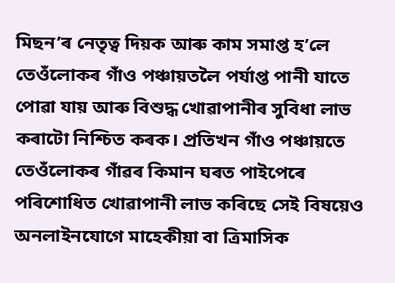মিছন’ৰ নেতৃত্ব দিয়ক আৰু কাম সমাপ্ত হ’লে তেওঁলোকৰ গাঁও পঞ্চায়তলৈ পৰ্যাপ্ত পানী যাতে পোৱা যায় আৰু বিশুদ্ধ খোৱাপানীৰ সুবিধা লাভ কৰাটো নিশ্চিত কৰক। প্ৰতিখন গাঁও পঞ্চায়তে তেওঁলোকৰ গাঁৱৰ কিমান ঘৰত পাইপেৰে পৰিশোধিত খোৱাপানী লাভ কৰিছে সেই বিষয়েও অনলাইনযোগে মাহেকীয়া বা ত্ৰিমাসিক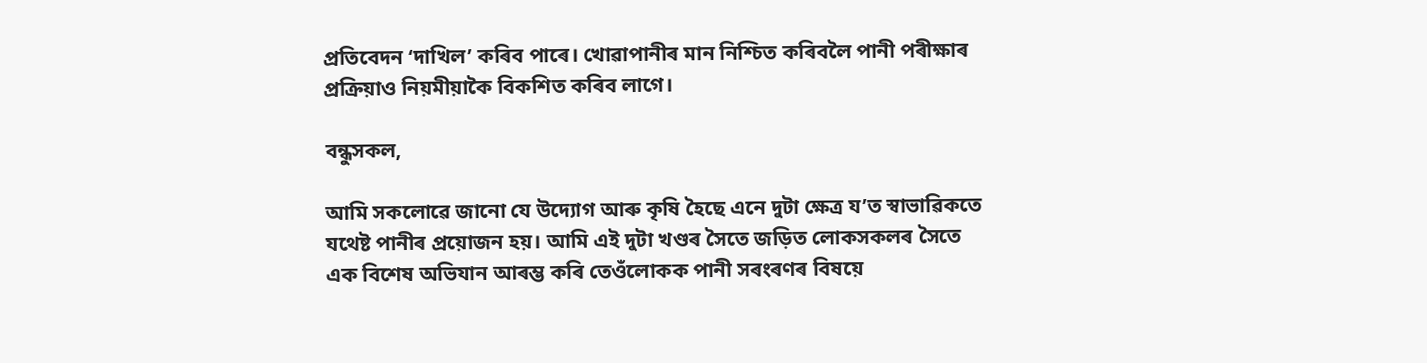প্ৰতিবেদন ‘দাখিল’ কৰিব পাৰে। খোৱাপানীৰ মান নিশ্চিত কৰিবলৈ পানী পৰীক্ষাৰ প্ৰক্ৰিয়াও নিয়মীয়াকৈ বিকশিত কৰিব লাগে।

বন্ধুসকল,

আমি সকলোৱে জানো যে উদ্যোগ আৰু কৃষি হৈছে এনে দুটা ক্ষেত্ৰ য’ত স্বাভাৱিকতে যথেষ্ট পানীৰ প্ৰয়োজন হয়। আমি এই দুটা খণ্ডৰ সৈতে জড়িত লোকসকলৰ সৈতে এক বিশেষ অভিযান আৰম্ভ কৰি তেওঁলোকক পানী সৰংৰণৰ বিষয়ে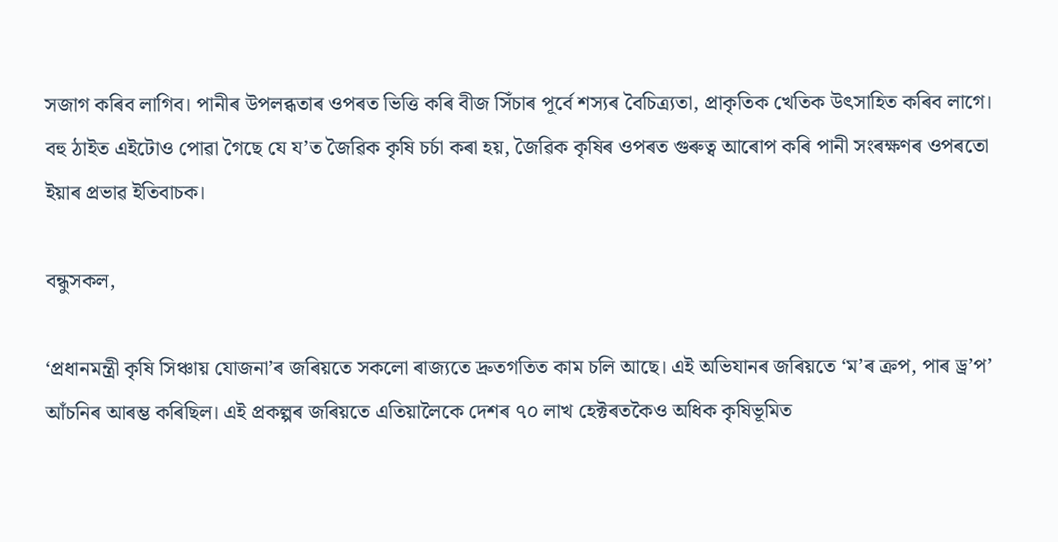সজাগ কৰিব লাগিব। পানীৰ উপলব্ধতাৰ ওপৰত ভিত্তি কৰি বীজ সিঁচাৰ পূৰ্বে শস্যৰ বৈচিত্ৰ্যতা, প্ৰাকৃতিক খেতিক উৎসাহিত কৰিব লাগে। বহু ঠাইত এইটোও পোৱা গৈছে যে য’ত জৈৱিক কৃষি চৰ্চা কৰা হয়, জৈৱিক কৃষিৰ ওপৰত গুৰুত্ব আৰোপ কৰি পানী সংৰক্ষণৰ ওপৰতো ইয়াৰ প্ৰভাৱ ইতিবাচক।

বন্ধুসকল,

‘প্ৰধানমন্ত্ৰী কৃষি সিঞ্চায় যোজনা’ৰ জৰিয়তে সকলো ৰাজ্যতে দ্ৰুতগতিত কাম চলি আছে। এই অভিযানৰ জৰিয়তে ‘ম’ৰ ক্ৰপ, পাৰ ড্ৰ’প’ আঁচনিৰ আৰম্ভ কৰিছিল। এই প্ৰকল্পৰ জৰিয়তে এতিয়ালৈকে দেশৰ ৭০ লাখ হেক্টৰতকৈও অধিক কৃষিভূমিত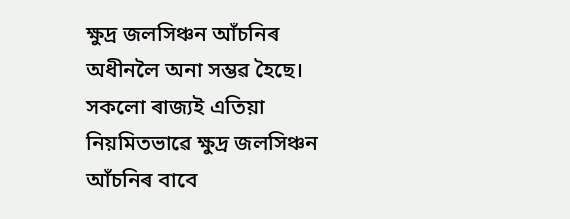ক্ষুদ্ৰ জলসিঞ্চন আঁচনিৰ অধীনলৈ অনা সম্ভৱ হৈছে। সকলো ৰাজ্যই এতিয়া নিয়মিতভাৱে ক্ষুদ্ৰ জলসিঞ্চন আঁচনিৰ বাবে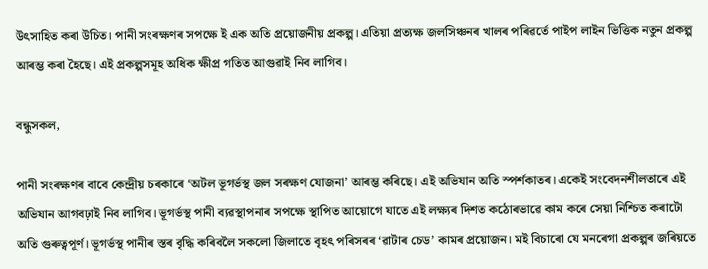উৎসাহিত কৰা উচিত। পানী সংৰক্ষণৰ সপক্ষে ই এক অতি প্ৰয়োজনীয় প্ৰকল্প। এতিয়া প্ৰত্যক্ষ জলসিঞ্চনৰ খালৰ পৰিৱৰ্তে পাইপ লাইন ভিত্তিক নতুন প্ৰকল্প আৰম্ভ কৰা হৈছে। এই প্ৰকল্পসমূহ অধিক ক্ষীপ্ৰ গতিত আগুৱাই নিব লাগিব।

বন্ধুসকল,

পানী সংৰক্ষণৰ বাবে কেন্দ্ৰীয় চৰকাৰে ‘অটল ভূগৰ্ভস্থ জল সৰক্ষণ যোজনা’ আৰম্ভ কৰিছে। এই অভিযান অতি স্পৰ্শকাতৰ। একেই সংবেদনশীলতাৰে এই অভিযান আগবঢ়াই নিব লাগিব। ভূগৰ্ভস্থ পানী ব্যৱস্থাপনাৰ সপক্ষে স্থাপিত আয়োগে যাতে এই লক্ষ্যৰ দিশত কঠোৰভাৱে কাম কৰে সেয়া নিশ্চিত কৰাটো অতি গুৰুত্বপূৰ্ণ। ভূগৰ্ভস্থ পানীৰ স্তৰ বৃদ্ধি কৰিবলৈ সকলো জিলাতে বৃহৎ পৰিসৰৰ ‘ৱাটাৰ চেড’ কামৰ প্ৰয়োজন। মই বিচাৰো যে মনৰেগা প্ৰকল্পৰ জৰিয়তে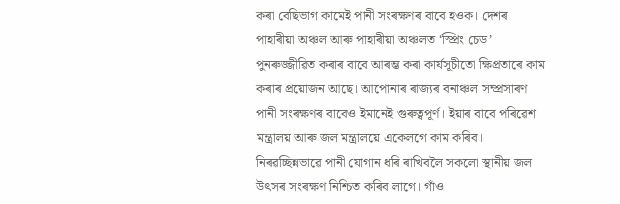কৰা বেছিভাগ কামেই পানী সংৰক্ষণৰ বাবে হওক। দেশৰ পাহাৰীয়া অঞ্চল আৰু পাহাৰীয়া অঞ্চলত ‘স্প্ৰিং চেড’ পুনৰুজ্জীৱিত কৰাৰ বাবে আৰম্ভ কৰা কাৰ্যসূচীতো ক্ষিপ্ৰতাৰে কাম কৰাৰ প্ৰয়োজন আছে। আপোনাৰ ৰাজ্যৰ বনাঞ্চল সম্প্ৰসাৰণ পানী সংৰক্ষণৰ বাবেও ইমানেই গুৰুত্বপূৰ্ণ। ইয়াৰ বাবে পৰিৱেশ মন্ত্ৰালয় আৰু জল মন্ত্ৰালয়ে একেলগে কাম কৰিব। নিৰৱচ্ছিন্নভাৱে পানী যোগান ধৰি ৰাখিবলৈ সকলো স্থানীয় জল উৎসৰ সংৰক্ষণ নিশ্চিত কৰিব লাগে। গাঁও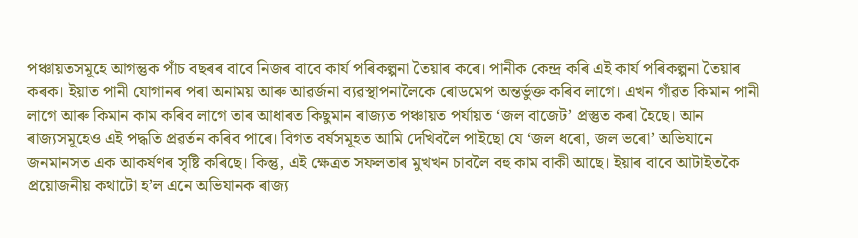পঞ্চায়তসমূহে আগন্তুক পাঁচ বছৰৰ বাবে নিজৰ বাবে কাৰ্য পৰিকল্পনা তৈয়াৰ কৰে। পানীক কেন্দ্ৰ কৰি এই কাৰ্য পৰিকল্পনা তৈয়াৰ কৰক। ইয়াত পানী যোগানৰ পৰা অনাময় আৰু আৱৰ্জনা ব্যৱস্থাপনালৈকে ৰোডমেপ অন্তৰ্ভুক্ত কৰিব লাগে। এখন গাঁৱত কিমান পানী লাগে আৰু কিমান কাম কৰিব লাগে তাৰ আধাৰত কিছুমান ৰাজ্যত পঞ্চায়ত পৰ্যায়ত ‘জল বাজেট’ প্ৰস্তুত কৰা হৈছে। আন ৰাজ্যসমূহেও এই পদ্ধতি প্ৰৱৰ্তন কৰিব পাৰে। বিগত বৰ্ষসমূহত আমি দেখিবলৈ পাইছো যে ‘জল ধৰো, জল ভৰো’ অভিযানে জনমানসত এক আকৰ্ষণৰ সৃষ্টি কৰিছে। কিন্তু, এই ক্ষেত্ৰত সফলতাৰ মুখখন চাবলৈ বহু কাম বাকী আছে। ইয়াৰ বাবে আটাইতকৈ প্ৰয়োজনীয় কথাটো হ’ল এনে অভিযানক ৰাজ্য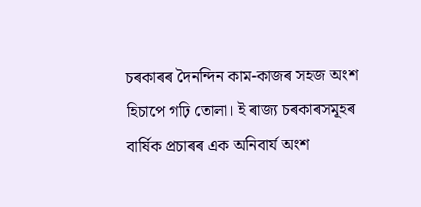চৰকাৰৰ দৈনন্দিন কাম-কাজৰ সহজ অংশ হিচাপে গঢ়ি তোলা। ই ৰাজ্য চৰকাৰসমূহৰ বাৰ্ষিক প্ৰচাৰৰ এক অনিবাৰ্য অংশ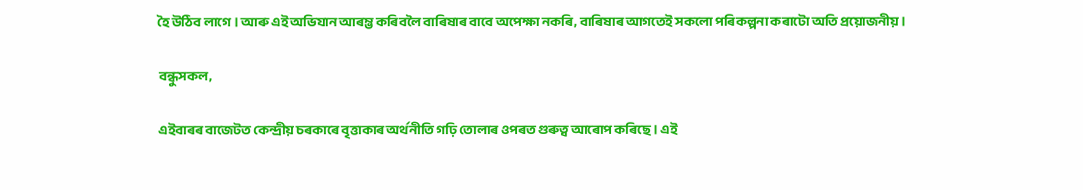হৈ উঠিব লাগে। আৰু এই অভিযান আৰম্ভ কৰিবলৈ বাৰিষাৰ বাবে অপেক্ষা নকৰি, বাৰিষাৰ আগতেই সকলো পৰিকল্পনা কৰাটো অতি প্ৰয়োজনীয়।

বন্ধুসকল,

এইবাৰৰ বাজেটত কেন্দ্ৰীয় চৰকাৰে বৃত্তাকাৰ অৰ্থনীতি গঢ়ি তোলাৰ ওপৰত গুৰুত্ব আৰোপ কৰিছে। এই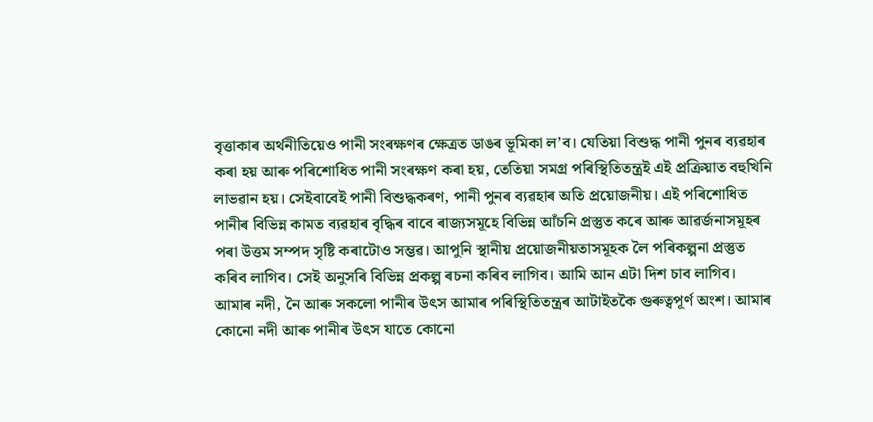বৃত্তাকাৰ অৰ্থনীতিয়েও পানী সংৰক্ষণৰ ক্ষেত্ৰত ডাঙৰ ভূমিকা ল’ব। যেতিয়া বিশুদ্ধ পানী পুনৰ ব্যৱহাৰ কৰা হয় আৰু পৰিশোধিত পানী সংৰক্ষণ কৰা হয়, তেতিয়া সমগ্ৰ পৰিস্থিতিতন্ত্ৰই এই প্ৰক্ৰিয়াত বহুখিনি লাভৱান হয়। সেইবাবেই পানী বিশুদ্ধকৰণ, পানী পুনৰ ব্যৱহাৰ অতি প্ৰয়োজনীয়। এই পৰিশোধিত পানীৰ বিভিন্ন কামত ব্যৱহাৰ বৃদ্ধিৰ বাবে ৰাজ্যসমূহে বিভিন্ন আঁচনি প্ৰস্তুত কৰে আৰু আৱৰ্জনাসমূহৰ পৰা উত্তম সম্পদ সৃষ্টি কৰাটোও সম্ভৱ। আপুনি স্থানীয় প্ৰয়োজনীয়তাসমূহক লৈ পৰিকল্পনা প্ৰস্তুত কৰিব লাগিব। সেই অনুসৰি বিভিন্ন প্ৰকল্প ৰচনা কৰিব লাগিব। আমি আন এটা দিশ চাব লাগিব। আমাৰ নদী, নৈ আৰু সকলো পানীৰ উৎস আমাৰ পৰিস্থিতিতন্ত্ৰৰ আটাইতকৈ গুৰুত্বপূৰ্ণ অংশ। আমাৰ কোনো নদী আৰু পানীৰ উৎস যাতে কোনো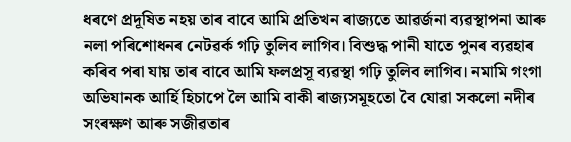ধৰণে প্ৰদূষিত নহয় তাৰ বাবে আমি প্ৰতিখন ৰাজ্যতে আৱৰ্জনা ব্যৱস্থাপনা আৰু নলা পৰিশোধনৰ নেটৱৰ্ক গঢ়ি তুলিব লাগিব। বিশুদ্ধ পানী যাতে পুনৰ ব্যৱহাৰ কৰিব পৰা যায় তাৰ বাবে আমি ফলপ্ৰসূ ব্যৱস্থা গঢ়ি তুলিব লাগিব। নমামি গংগা অভিযানক আৰ্হি হিচাপে লৈ আমি বাকী ৰাজ্যসমূহতো বৈ যোৱা সকলো নদীৰ সংৰক্ষণ আৰু সজীৱতাৰ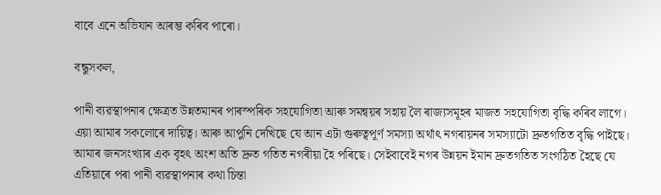বাবে এনে অভিযান আৰম্ভ কৰিব পাৰো।

বন্ধুসকল,

পানী ব্যৱস্থাপনাৰ ক্ষেত্ৰত উন্নতমানৰ পাৰস্পৰিক সহযোগিতা আৰু সমন্বয়ৰ সহায় লৈ ৰাজ্যসমূহৰ মাজত সহযোগিতা বৃদ্ধি কৰিব লাগে। এয়া আমাৰ সকলোৰে দায়িত্ব। আৰু আপুনি দেখিছে যে আন এটা গুৰুত্বপূৰ্ণ সমস্যা অৰ্থাৎ নগৰায়নৰ সমস্যাটো দ্ৰুতগতিত বৃদ্ধি পাইছে। আমাৰ জনসংখ্যাৰ এক বৃহৎ অংশ অতি দ্ৰুত গতিত নগৰীয়া হৈ পৰিছে। সেইবাবেই নগৰ উন্নয়ন ইমান দ্ৰুতগতিত সংগঠিত হৈছে যে এতিয়াৰে পৰা পানী ব্যৱস্থাপনাৰ কথা চিন্তা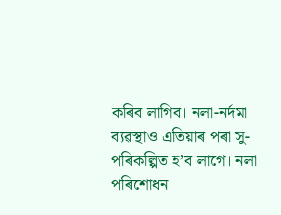কৰিব লাগিব। নলা-নৰ্দমা ব্যৱস্থাও এতিয়াৰ পৰা সু-পৰিকল্পিত হ’ব লাগে। নলা পৰিশোধন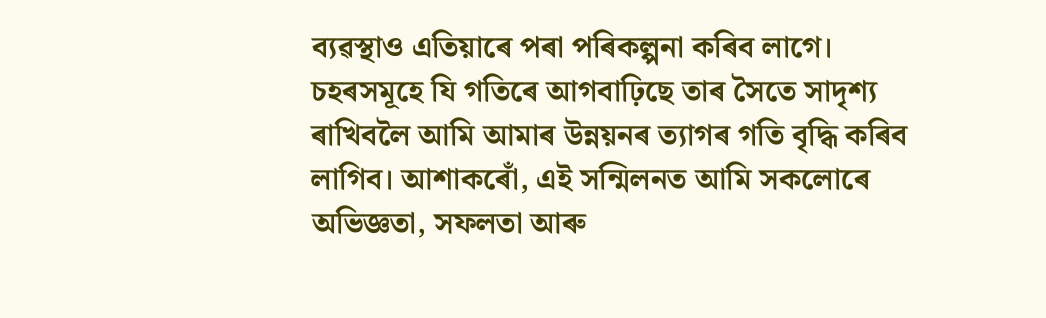ব্যৱস্থাও এতিয়াৰে পৰা পৰিকল্পনা কৰিব লাগে। চহৰসমূহে যি গতিৰে আগবাঢ়িছে তাৰ সৈতে সাদৃশ্য ৰাখিবলৈ আমি আমাৰ উন্নয়নৰ ত্যাগৰ গতি বৃদ্ধি কৰিব লাগিব। আশাকৰোঁ, এই সন্মিলনত আমি সকলোৰে অভিজ্ঞতা, সফলতা আৰু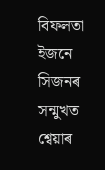বিফলতা ইজনে সিজনৰ সন্মুখত শ্বেয়াৰ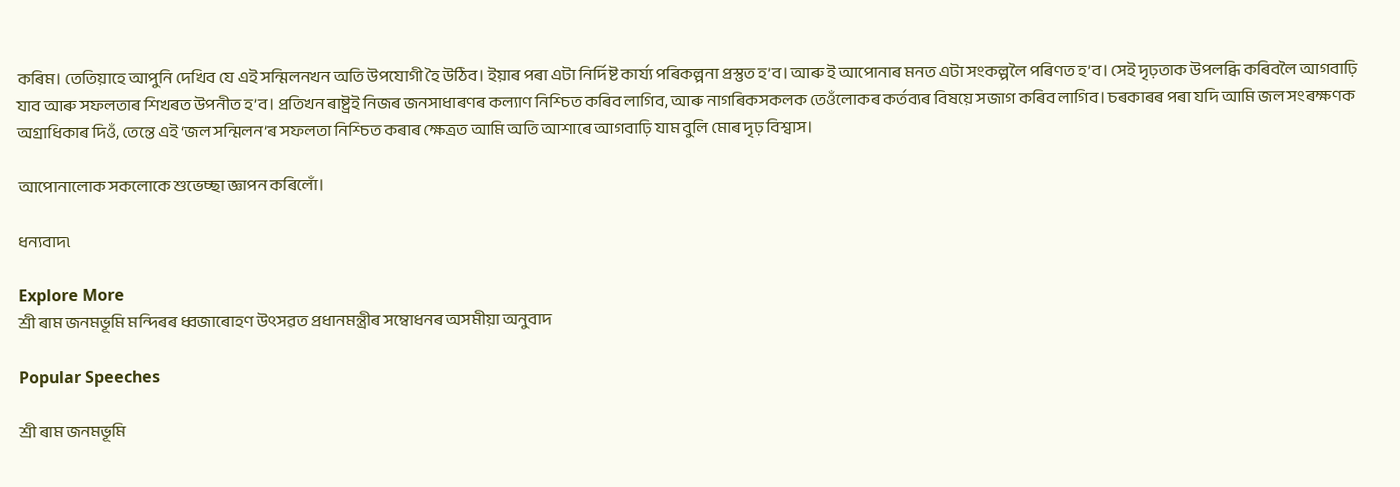কৰিম। তেতিয়াহে আপুনি দেখিব যে এই সন্মিলনখন অতি উপযোগী হৈ উঠিব। ইয়াৰ পৰা এটা নিৰ্দিষ্ট কাৰ্য্য পৰিকল্পনা প্ৰস্তুত হ’ব। আৰু ই আপোনাৰ মনত এটা সংকল্পলৈ পৰিণত হ’ব। সেই দৃঢ়তাক উপলব্ধি কৰিবলৈ আগবাঢ়ি যাব আৰু সফলতাৰ শিখৰত উপনীত হ’ব। প্ৰতিখন ৰাষ্ট্ৰই নিজৰ জনসাধাৰণৰ কল্যাণ নিশ্চিত কৰিব লাগিব, আৰু নাগৰিকসকলক তেওঁলোকৰ কৰ্তব্যৰ বিষয়ে সজাগ কৰিব লাগিব। চৰকাৰৰ পৰা যদি আমি জল সংৰক্ষণক অগ্ৰাধিকাৰ দিওঁ, তেন্তে এই ‘জল সন্মিলন’ৰ সফলতা নিশ্চিত কৰাৰ ক্ষেত্ৰত আমি অতি আশাৰে আগবাঢ়ি যাম বুলি মোৰ দৃঢ় বিশ্বাস।

আপোনালোক সকলোকে শুভেচ্ছা জ্ঞাপন কৰিলোঁ।

ধন্যবাদ৷

Explore More
শ্ৰী ৰাম জনমভূমি মন্দিৰৰ ধ্বজাৰোহণ উৎসৱত প্ৰধানমন্ত্ৰীৰ সম্বোধনৰ অসমীয়া অনুবাদ

Popular Speeches

শ্ৰী ৰাম জনমভূমি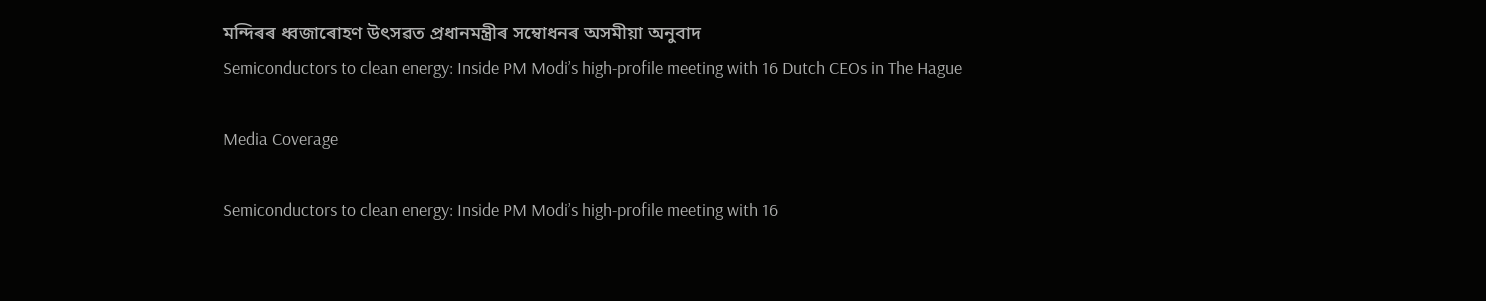মন্দিৰৰ ধ্বজাৰোহণ উৎসৱত প্ৰধানমন্ত্ৰীৰ সম্বোধনৰ অসমীয়া অনুবাদ
Semiconductors to clean energy: Inside PM Modi’s high-profile meeting with 16 Dutch CEOs in The Hague

Media Coverage

Semiconductors to clean energy: Inside PM Modi’s high-profile meeting with 16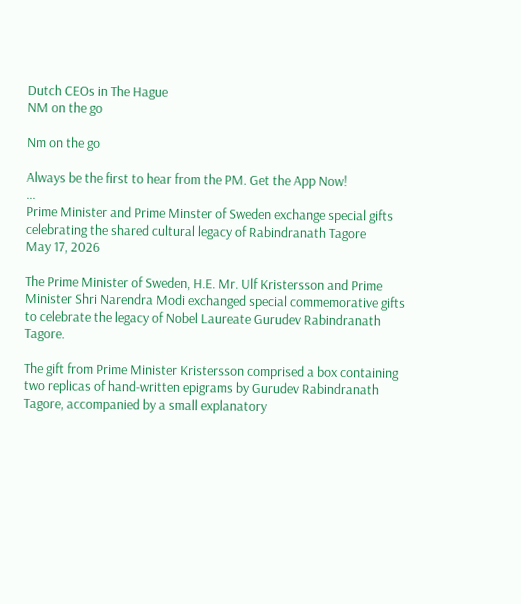Dutch CEOs in The Hague
NM on the go

Nm on the go

Always be the first to hear from the PM. Get the App Now!
...
Prime Minister and Prime Minster of Sweden exchange special gifts celebrating the shared cultural legacy of Rabindranath Tagore
May 17, 2026

The Prime Minister of Sweden, H.E. Mr. Ulf Kristersson and Prime Minister Shri Narendra Modi exchanged special commemorative gifts to celebrate the legacy of Nobel Laureate Gurudev Rabindranath Tagore.

The gift from Prime Minister Kristersson comprised a box containing two replicas of hand-written epigrams by Gurudev Rabindranath Tagore, accompanied by a small explanatory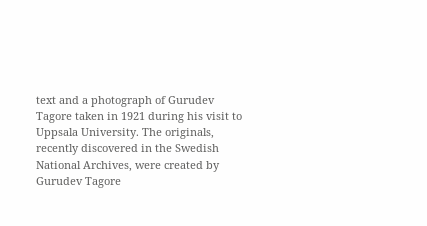text and a photograph of Gurudev Tagore taken in 1921 during his visit to Uppsala University. The originals, recently discovered in the Swedish National Archives, were created by Gurudev Tagore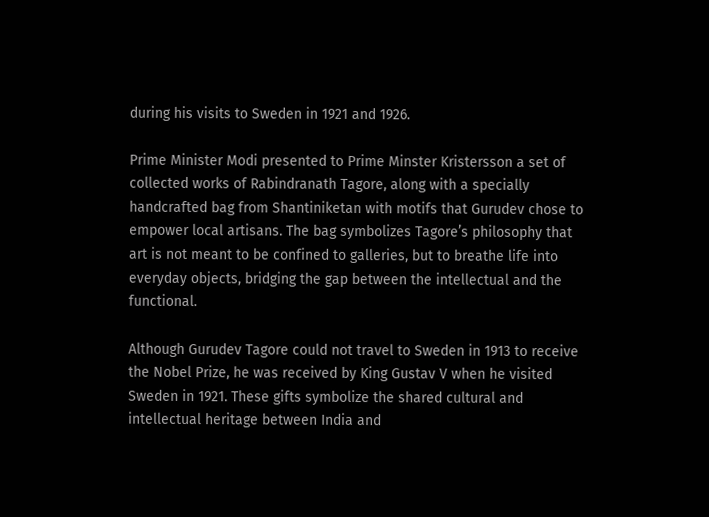during his visits to Sweden in 1921 and 1926.

Prime Minister Modi presented to Prime Minster Kristersson a set of collected works of Rabindranath Tagore, along with a specially handcrafted bag from Shantiniketan with motifs that Gurudev chose to empower local artisans. The bag symbolizes Tagore’s philosophy that art is not meant to be confined to galleries, but to breathe life into everyday objects, bridging the gap between the intellectual and the functional.

Although Gurudev Tagore could not travel to Sweden in 1913 to receive the Nobel Prize, he was received by King Gustav V when he visited Sweden in 1921. These gifts symbolize the shared cultural and intellectual heritage between India and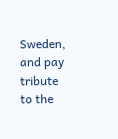Sweden, and pay tribute to the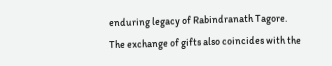enduring legacy of Rabindranath Tagore. The exchange of gifts also coincides with the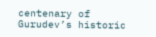centenary of Gurudev’s historic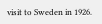visit to Sweden in 1926.